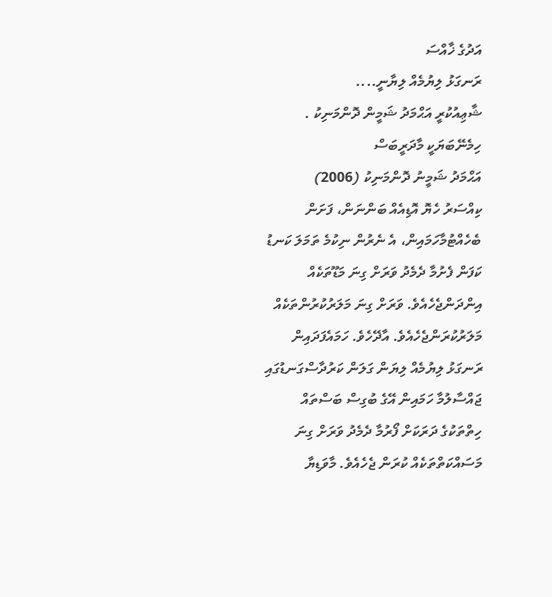އަދުގެ ޚާއްސަ
ރަނގަޅު ލިޔުމެއް ލިޔާނީ....
ޝާޢިއުކުރީ އަޙްމަދު ޝަމީން ދޮންމަނިކު . ހިމެނޭބަޔަކީ މާދަރީބަސް
އަޙްމަދު ޝަމީނު ދޮންމަނިކު (2006)
ކިއްސަރު ހެޔޮ އޮޑިއެއް ބަންނަން، ފަށަން ބެހެއްޓުމާހަމައިން، އެ ނެރުން ނިކުމެ ތަމަލަ ކަނޑު ކަފަން ފެށުމާ ދެމެދު ވަރަށް ގިނަ މަޑޫތަކެއް އިންދަންޖެހެއެވެ. ވަރަށް ގިނަ މަލަރުކުރުންތަކެއް މަލަރުކުރަންޖެހެއެވެ. އާދޭހެވެ. ހަމައެފަދައިން ރަނގަޅު ލިޔުމެއް ލިޔަން ގަލަން ކަރުދާސްގަނޑުގައި ޖައްސާލުމާ ހަމައިން އޭގެ ބުގިސް ބަސްތައް ހިތްތަކުގެ ދަރަކަށް ފޯރުމާ ދެމެދު ވަރަށް ގިނަ މަސައްކަތްތަކެއް ކުރަން ޖެހެއެވެ. މާވަޑިޔާ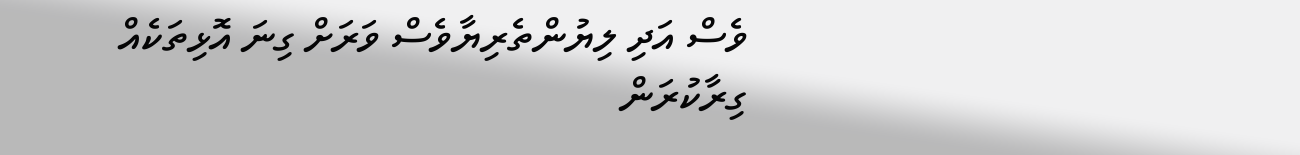ވެސް އަދި ލިޔުންތެރިޔާވެސް ވަރަށް ގިނަ އޮޅިތަކެއް ގިރާކުރަން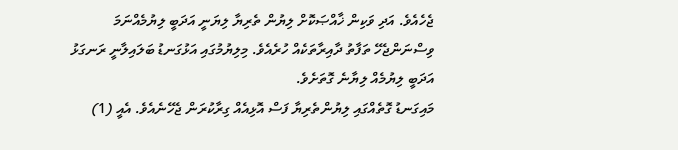ޖެހެއެވެ. އަދި ވަކިން ޚާއްޞަކޮށް ލިޔުން ތެރިޔާ ލިޔަނީ އަދަބީ ލިޔުމެއްނަމަ ވިސްނަންޖެހޭ ތަފާތު ދާއިރާތަކެއް ހުރެއެވެ. މިލިޔުމުގައި އަޅުގަނޑު ބަލައިލާނީ ރަނގަޅު އަދަބީ ލިޔުމެއް ލިޔާނެ ގޮތަށެވެ.
މައިގަނޑު ގޮތެއްގައި ލިޔުންތެރިޔާ ފަސް އޮޅިއެއް ގިރާކުރަން ޖެހޭނެއެވެ. އެއީ (1)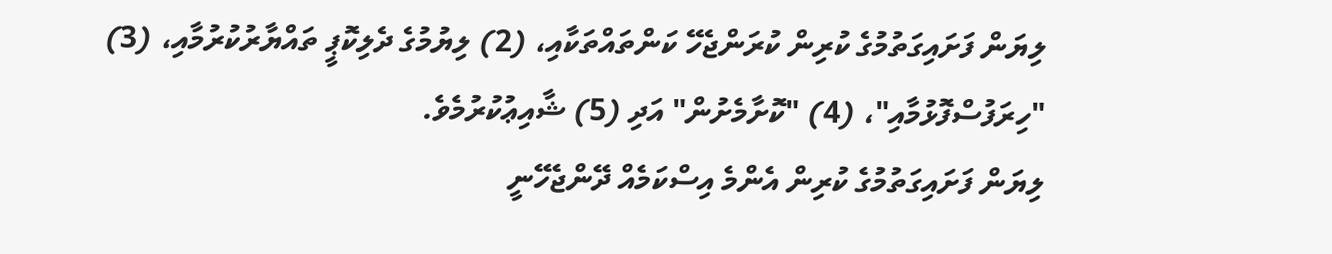ލިޔަން ފަށައިގަތުމުގެ ކުރިން ކުރަންޖެހޭ ކަންތައްތަކާއި، (2) ލިޔުމުގެ ދެލިކޮޕީ ތައްޔާރުކުރުމާއި، (3) "ހިރަފުސްފޮޅުމާއި"، (4) "ކޮށާމެށުން" އަދި (5) ޝާއިޢުކުރުމެވެ.
ލިޔަން ފަށައިގަތުމުގެ ކުރިން އެންމެ އިސްކަމެއް ދޭންޖެހޭނީ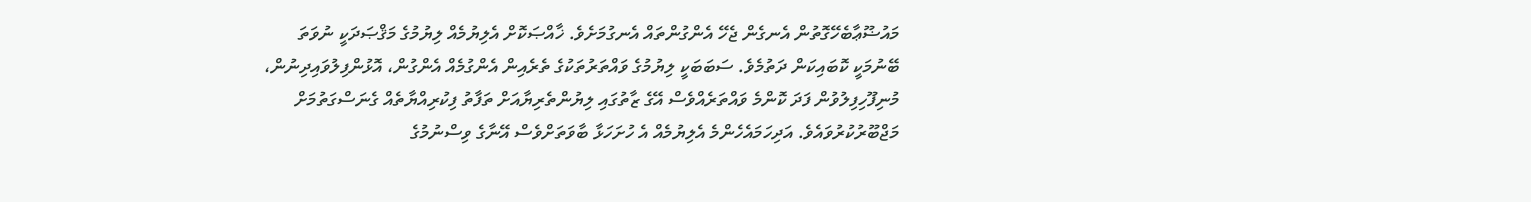މައުޟޫޢާބެހޭގޮތުން އެނގެން ޖެހޭ އެންގުންތައް އެނގުމަށެވެ. ޚާއްޞަކޮށް އެލިޔުމެއް ލިޔުމުގެ މަޤްޞަދަކީ ނުވަތަ ބޭނުމަކީ ކޮބައިކަން ދަތުމެވެ. ސަބަބަކީ ލިޔުމުގެ ވައްތަރުތަކުގެ ތެރެއިން އެންގުމެއް އެންގުން، އޮޅުންފިލުވައިދިނުން، މުނިފޫހިފިލުވުން ފަދަ ކޮންމެ ވައްތަރެއްވެސް އޭގެ ޒާތުގައި ލިޔުންތެރިޔާއަށް ތަފާތު ފިކުރިއްޔާތެއް ގެނަސްގަތުމަށް މަޖްބޫރުކުރުވައެވެ. އަދިހަމައެހެންމެ އެލިޔުމެއް އެ ހުށަހަޅާ ބާވަތަށްވެސް އޭނާގެ ވިސްނުމުގެ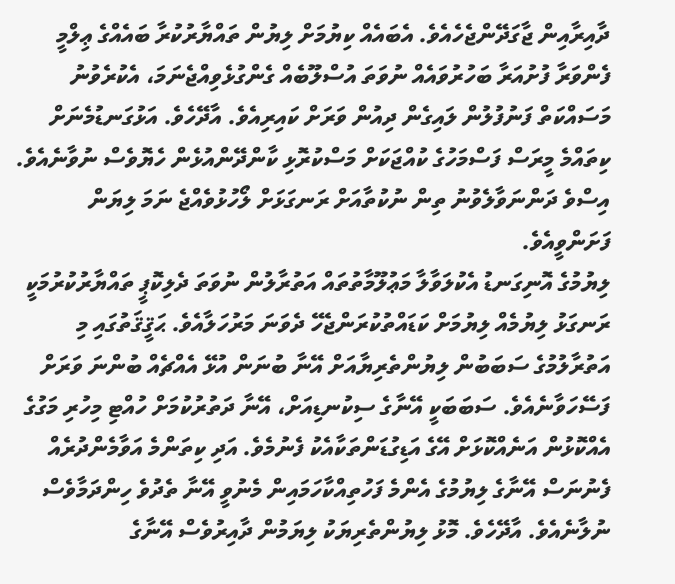ދާއިރާއިން ޖާގަދޭންޖެހެއެވެ. އެބައެއް ކިޔުމަށް ލިޔުން ތައްޔާރުކުރާ ބައެއްގެ ޢިލްމީ ފެންވަރާ ފުށުއަރާ ބަހުރުވައެއް ނުވަތަ އުސްލޫބެއް ގެންގުޅެވިއްޖެނަމަ، އެކުރެވުނު މަސައްކަތް ފަނުފުލުން ލައިގެން ދިއުން ވަރަށް ކައިރިއެވެ. އާދޭހެވެ. އަޅުގަނޑުމެނަށް ކިތައްމެ މީރަސް ފަސްމަހުގެ ކުއްޖަކަށް މަސްކުރޮޅި ކާންދޭންއުޅެން ހެޔޮވެސް ނުވާނެއެވެ. އިސްވެ ދަންނަވާލެވުނު ތިން ނުކުތާއަށް ރަނގަޅަށް ލޯހުޅުވެއްޖެ ނަމަ ލިޔަން ފަށަންވީއެވެ.
ލިޔުމުގެ އޮނިގަނޑު އެކުލަވާލާ މަޢުލޫމާތުތައް އަތުރާލުން ނުވަތަ ދެލިކޮޕީ ތައްޔާރުކުރުމަކީ ރަނގަޅު ލިޔުމެއް ލިޔުމަށް ކަޑައްތުކުރަންޖެހޭ ދެވަނަ މަރުހަލާއެވެ. ޙަޤީޤަތުގައި މި އަތުރާލުމުގެ ސަބަބުން ލިޔުންތެރިޔާއަށް އޭނާ ބުނަން އުޅޭ އެއްޗެއް ބުންނަ ވަރަށް ފަސޭހަވާނެއެވެ. ސަބަބަކީ އޭނާގެ ސިކުނޑިއަށް، އޭނާ ދަތުރުކުމަށް ހުއްޓި މިހުރި މަގުގެ އެއްކޮޅުން އަނެއްކޮޅަށް އޭގެ އަޑިގުޑަންތަކާއެކު ފެނުމެވެ. އަދި ކިތަންމެ އަވާމެންދުރެއް ފެނުނަސް އޭނާގެ ލިޔުމުގެ އެންމެ ފަހުތިއްކާހަމައިން މެނުވީ އޭނާ ތެދުވެ ހިންދަމާވެސް ނުލާނެއެވެ. އާދޭހެވެ. މޮޅު ލިޔުންތެރިޔަކު ލިޔަމުން ދާއިރުވެސް އޭނާގެ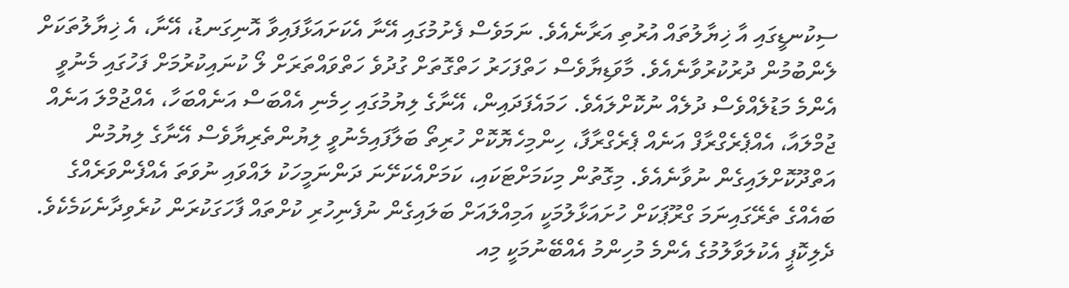ސިކުނޑީގައި އާ ޚިޔާލުތައް އުރުތި އަރާނެއެވެ. ނަމަވެސް ފެށުމުގައި އޭނާ އެކަށައަޅާފައިވާ އޮނިގަނޑު، އޭނާ، އެ ޚިޔާލުތަކަށް ލެންބުމުން ދުރުކުރުވާނެއެވެ. މާވަޑިޔާވެސް ހަތްފަހަރު ހަތްގޮތަށް ގުދުވެ ހަތްވައްތަރަށް ލޯ ކުނައިކުރުމަށް ފަހުގައި މެނުވީ އެންމެ މަޑުލެއްވެސް ދުލެއް ނުކޮށްލައެވެ. ހަމައެފަދައިން، އޭނާގެ ލިޔުމުގައި ހިމެނި އެއްބަސް އަނެއްބަހާ، އެއްޖުމްލަ އަނެއް ޖުމްލައާ، އެއްޕެރެގްރާފް އަނެއް ޕެރެގްރާފާ، ހިންމިހެޔޮކޮށް ހުރިތޯ ބަލާފައިމެނުވީ ލިޔުންތެރިޔާވެސް އޭނާގެ ލިޔުމުން އަތްދޫކޮށްލައިގެން ނުވާނެއެވެ. މިގޮތުން މިކަމަށްޓަކައި، ކަމަށްއެކަށޭނަ ދަންނަމީހަކު ލައްވައި ނުވަތަ އެއްފެންވަރެއްގެ ބައެއްގެ ތެރޭގައިނަމަ ގްރޫޕަކަށް ހުށައަޅާލުމަކީ އަމިއްލައަށް ބަލައިގެން ނުފެނިހުރި ކުށްތައް ފާހަގަކުރަން ކުރެވިދާނެކަމެކެވެ. ދެލިކޮޕީ އެކުލަވާލުމުގެ އެންމެ މުހިންމު އެއްބޭނުމަކީ މިއ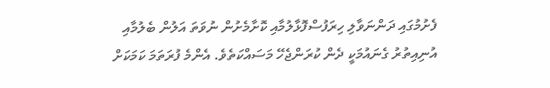ފެށުމުގައި ދަންނަވާލި ހިރަފުސްފޮޅާލުމާއި ކޮށާމެށުން ނުވަތަ އަލުން ބެލުމާއި އުނިއިތުރު ގެނައުމަކީ ދެން ކުރަންޖެހޭ މަސައްކަތެވެ. އެންމެ ފުރަތަމަ ކަމަކަށް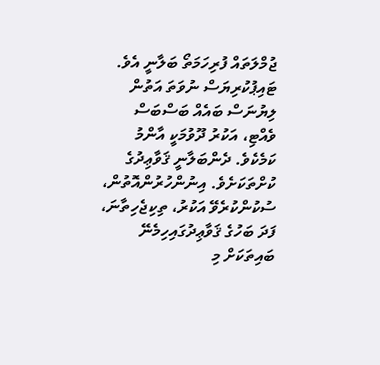ޖުމްލަތައް ފުރިހަމަތޯ ބަލާނީ އެވެ. ޓައިޕުކުރިޔަސް ނުވަތަ އަތުން ލިޔުނަސް ބައެއް ބަސްބަސް ވެއްޓި، އަކުރު ދޫވުމަކީ އާންމު ކަމެކެވެ. ދެންބަލާނީ ޤަވާޢިދުގެ ކުށްތަކަށެވެ. އިނުންހުރުންއޮތުން، ސުކުންކުރެވޭ އަކުރު، ތިކިޖެހިތާނަ، ފަދަ ބަހުގެ ޤަވާޢިދުގައިހިމެނޭ ބައިތަކަށް މި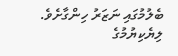ބެލުމުގައި ނަޒަރު ހިންގާށެވެ. ލިޔެކިޔުމުގެ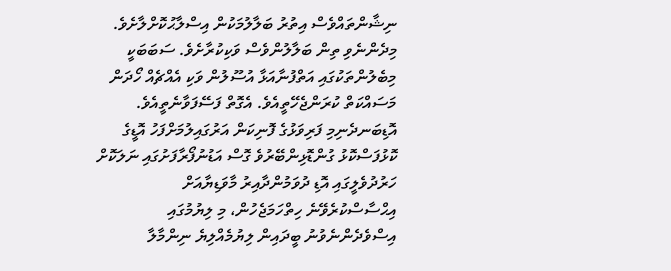ނިޝާންތައްވެސް އިތުރު ބަލާލުމަކުން އިސްލާޙުކޮށްލާށެވެ. މިދެންނެވި ތިން ބަލާލުންވެސް ވަކިކުރާށެވެ. ސަބަބަކީ މިބެލުންތަކުގައި އަތްފުނާއަޅާ އުސޫލުން ވަކި އެއްޗެއް ހޯދަން މަސައްކަތް ކުރަންޖެހޭތީއެވެ. އެގޮތް ފަސޭފަވާނެތީއެވެ.
އޮޑިބަނދެނިމި ފަރިވަޅުގެ ފޮނިކަން އަރުގައިލުމަށްފަހު އޮޑީގެ ކޮޅުފަސްކޮޅު ގުންޑޮޅިންބޭރުވެ ގޮސް އަޑުނުފޯރާފަށުގައި ނަލަކޮށް ހަރުދުވެލީގައި އޮޑި ދުވަމުންދާއިރު މާވަޑިޔާއަށް އިޙްސާސްކުރެވޭނެ ހިތްހަމަޖެހުން، މި ލިޔުމުގައި އިސްވެދެންނެވުނު ބީދައިން ލިޔުމެއްލިޔެ ނިންމާލާ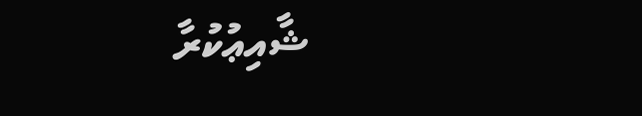ޝާއިޢުކުރާ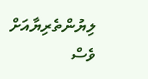ލިޔުންތެރިޔާއަށް ވެސް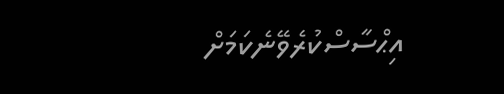އިޙްސާސްކުރެވޭނެކަމަށް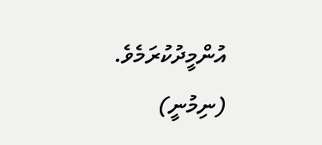އުންމީދުކުރަމެވެ.
(ނިމުނީ)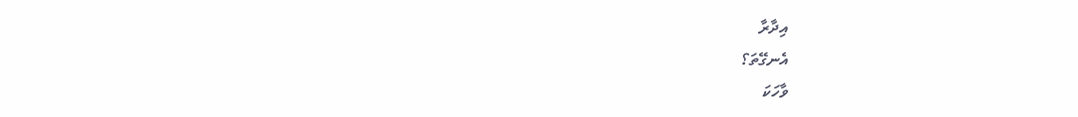އިދާރާ
އެނގޭތަ؟
ވާހަކަ